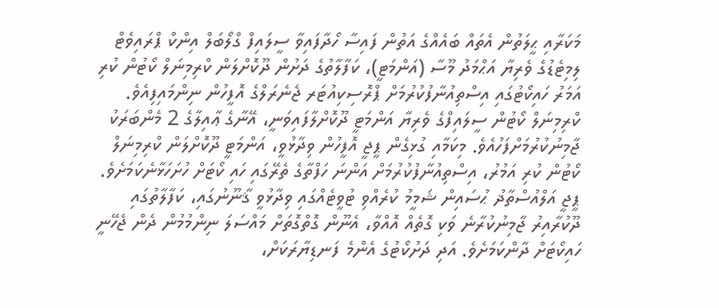މަކަރާއި ޙީލަތުން އެތައް ބައެއްގެ އަތުން ފައިސާ ހޯދާފައިވާ ސީލައިފް ގްލޯބަލް އިންކް ޕްރައިވެޓް ލިމިޓެޑުގެ ވެރިޔާ އަޙްމަދު މޫސާ (އަންމަޓީ)، ކަފާލާތުގެ ދަށުން ދޫކޮށްލަން ކްރިމިނަލް ކޯޓުން ކުރި އަމަރު ހައިކޯޓުގައި އިސްތިއުނާފުކުރުމަށް ޕްރޮސިކިއުޓަރ ޖެނެރަލްގެ އޮފީހުން ނިންމައިފިއެވެ.
ކްރިމިނަލް ކޯޓުން ސީލައިފްގެ ވެރިޔާ އަންމަޓީ ދޫކޮށްލާފައިވަނީ، އޭނާގެ ޢާއިލާގެ 2 މެންބަރަކު ޖާމިނުކުރުމަށްފަހުއެވެ. މިކަމާއި ގުޅިގެން ޕީޖީ އޮފީހުން ވިދާޅުވީ، އަންމަޓީ ދޫކޮށްލަން ކްރިމިނަލް ކޯޓުން ކުރި އަމުރު، އިސްތިއުނާފުކުރުމަށް އަންނަ ހަފްތާގެ ތެރޭގައި ހައި ކޯޓަށް ހުށަހަޅާނެކަމަށެވެ.
ޕީޖީ އަލްއުސްތާޛު ޙުސައިން ޝަމީމު ކުރެއްވި ޓުވީޓެއްގައި ވިދާޅުވީ ޤާނޫނުގައި، ކަފާލާތުގައި ދޫކުރާއިރު ޖާމިނުކުރާނެ ވަކި ގޮތެއް އޮއްވާ، އެނޫން ގޮތްގޮތަށް މައްސަލަ ނިންމުމުން ދެން ޖެހޭނީ ހައިކޯޓަށް ދާންކަމަށެވެ. އަދި ދަށުކޯޓުގެ އެންމެ ފަނޑިޔާރަކަށް،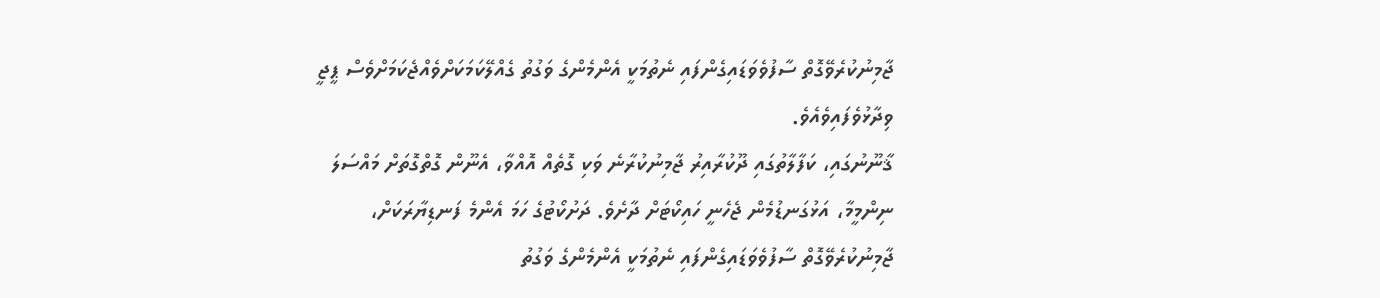ޖާމިނުކުރެވޭގޮތް ސާފުވެވަޑައިގެންފައި ނެތުމަކީ އެންމެންގެ ވަގުތު ގެއްލޭކަމަކަށްވެއްޖެކަމަށްވެސް ޕީޖީ ވިދާޅުވެފައިވެއެވެ.
ޤާނޫނުގައި، ކަފާލާތުގައި ދޫކުރާއިރު ޖާމިނުކުރާނެ ވަކި ގޮތެއް އޮއްވާ، އެނޫން ގޮތްގޮތަށް މައްސަލަ ނިންމީމާ، އަޅުގަނޑުމެން ޖެހެނީ ހައިކޯޓަށް ދާށެވެ. ދަށުކޯޓުގެ ހަމަ އެންމެ ފަނޑިޔާރަކަށް، ޖާމިނުކުރެވޭގޮތް ސާފުވެވަޑައިގެންފައި ނެތުމަކީ އެންމެންގެ ވަގުތު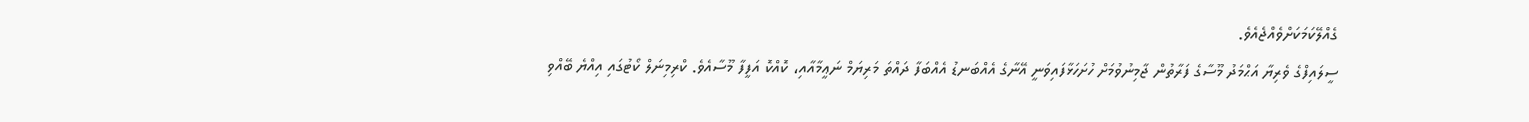ގެއްލޭކަމަކަށްވެއްޖެއެވެ.
ސީލައިފްގެ ވެރިޔާ އަޙްމަދު މޫސާގެ ފަރާތުން ޖާމިނުވުމަށް ހުށަހަޅާފައިވަނީ އޭނާގެ އެއްބަނޑު އެއްބަފާ ދައްތަ މަރިޔަމް ނަޢީމާއާއި، ކޮއްކޮ އަފީފާ މޫސާއެވެ. ކްރިމިނަލް ކޯޓުގައި އިއްޔެ ބޭއްވި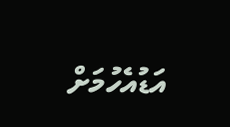އަޑުއެހުމަށް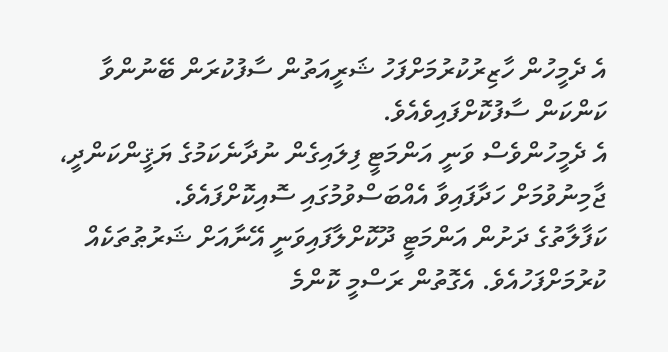އެ ދެމީހުން ހާޒިރުކުރުމަށްފަހު ޝަރީއަތުން ސާފުކުރަން ބޭނުންވާ ކަންކަން ސާފުކޮށްފައިވެއެވެ.
އެ ދެމީހުންވެސް ވަނީ އަންމަޓީ ފިލައިގެން ނުދާނެކަމުގެ ޔަޤީންކަންދީ، ޖާމިނުވުމަށް ހަދާފައިވާ އެއްބަސްވުމުގައި ސޮއިކޮށްފައެވެ.
ކަފާލާތުގެ ދަށުން އަންމަޓީ ދޫކޮށްލާފައިވަނީ އޭނާއަށް ޝަރުޠުތަކެއް ކުރުމަށްފަހުއެވެ. އެގޮތުން ރަސްމީ ކޮންމެ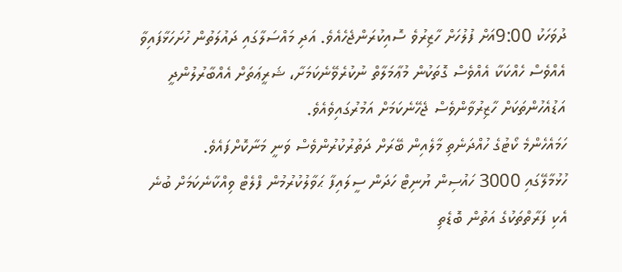ދުވަހަކު 9:00އަށް ފުލުހަށް ހާޒިރުވެ ސޮއިކުރަންޖެހެއެވެ. އަދި މައްސަލާގައި ދައުލަތުން ހުށަހަޅާފައިވާ އެއްވެސް ހެއްކަކާ އެއްވެސް ގޮތަކުން މުޢާމަލާތް ނުކުރެވޭނެކަމަށާ، ޝަރީޢަތަށް އެއްބާރުލުންދީ އަޑުއެހުންތަކަށް ހާޒިރުވާންވެސް ޖެހޭނެކަމަށް އަމުރުގައިވެއެވެ.
ހަމައެހެންމެ ކޯޓުގެ ހުއްދަނެތި މާލެއިން ބޭރަށް ދަތުރުކުރުންވެސް ވަނީ މަނާކޮށްފައެވެ.
ހުޅުމާލޭގައި 3000 ހައުސިން ޔުނިޓް ހަދަން ސީލައިފާ ޙަވާލުކުރުމުން ފްލެޓް ވިއްކާނެކަމަށް ބުނެ އެކި ފަރާތްތަކުގެ އަތުން ބޮޑެތި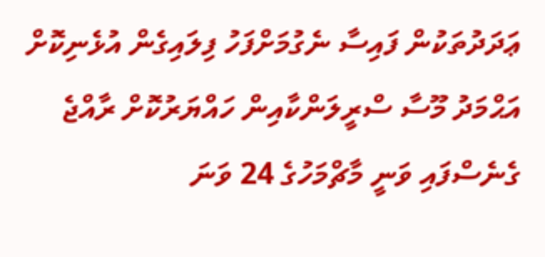ޢަދަދުތަކުން ފައިސާ ނެގުމަށްފަހު ފިލައިގެން އުޅެނިކޮށް އަޙްމަދު މޫސާ ސްރީލަންކާއިން ހައްޔަރުކޮށް ރާއްޖެ ގެނެސްފައި ވަނީ މާޗްމަހުގެ 24 ވަނަ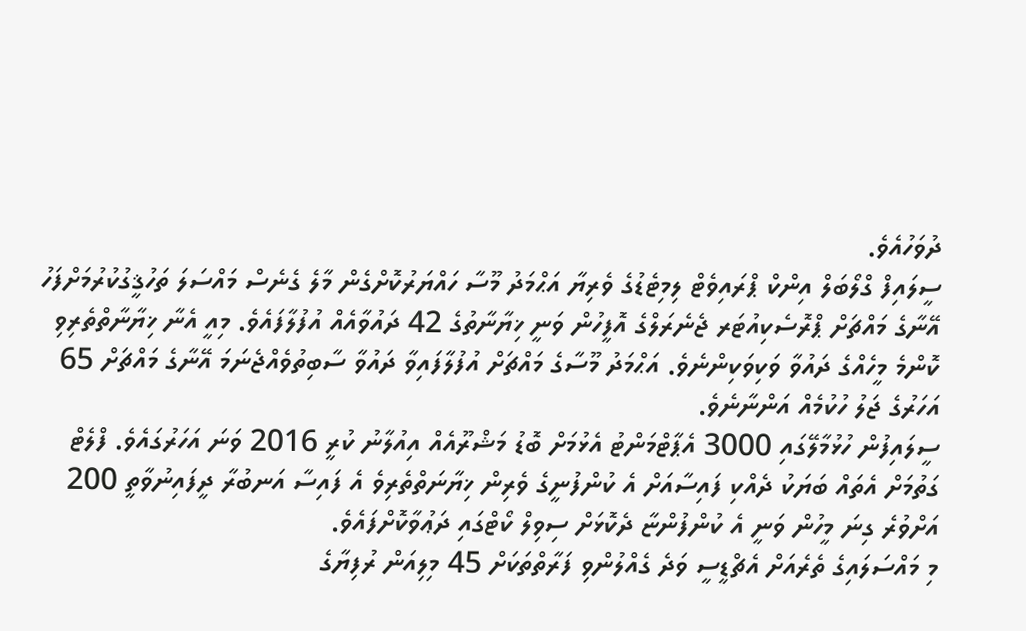ދުވަހުއެވެ.
ސީލައިފް ގްލޯބަލް އިންކް ޕްރައިވެޓް ލިމިޓެޑުގެ ވެރިޔާ އަޙްމަދު މޫސާ ހައްޔަރުކޮށްގެން މާލެ ގެނެސް މައްސަލަ ތަހުޤީގުކުރުމަށްފަހު އޭނާގެ މައްޗަށް ޕްރޮސެކިއުޓަރ ޖެނެރަލްގެ އޮފީހުން ވަނީ ޚިޔާނާތުގެ 42 ދައުވާއެއް އުފުލާފައެވެ. މިއީ އެނާ ޚިޔާނާތްތެރިވި ކޮންމެ މީހެއްގެ ދައުވާ ވަކިވަކިންނެވެ. އަޙްމަދު މޫސާގެ މައްޗަށް އުފުލާފައިވާ ދައުވާ ސާބިތުވެއްޖެނަމަ އޭނާގެ މައްޗަށް 65 އަހަރުގެ ޖަލު ހުކުމެއް އަންނާނެވެ.
ސީލައިފުން ހުޅުމާލޭގައި 3000 އެޕާޓްމަންޓު އެޅުމަށް ބޮޑު މަޝްރޫއެއް އިއުލާނު ކުރީ 2016 ވަނަ އަހަރުގައެވެ. ފްލެޓް ގަތުމަށް އެތައް ބަޔަކު ދެއްކި ފައިސާއަށް އެ ކުންފުނީގެ ވެރިން ޚިޔާނަތްތެރިވެ އެ ފައިސާ އަނބުރާ ދީފައިނުވާތީ 200 އަށްވުރެ ގިނަ މީހުން ވަނީ އެ ކުންފުންޏާ ދެކޮޅަށް ސިވިލް ކޯޓްގައި ދަޢުވާކޮށްފައެވެ.
މި މައްސަލައިގެ ތެރެއަށް އެޗްޑީސީ ވަދެ ގެއްލުންވި ފަރާތްތަކަށް 45 މިލިއަން ރުފިޔާގެ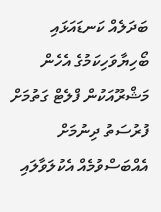ބަދަލެއް ކަނޑައަޅައި ބޯހިޔާވަހިކަމުގެ އެހެން މަޝްރޫއަކުން ފްލެޓް ގަތުމަށް ފުރުސަތު ދިނުމަށް އެއްބަސްވުމެއް އެކުލަވާލައި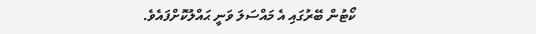ކޯޓުން ބޭރުގައި އެ މައްސަލަ ވަނީ ޙައްލުކޮށްފައެވެ.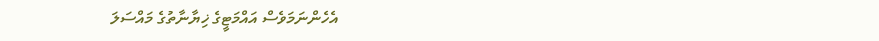އެހެންނަމަވެސް އައްމަޓީގެ ޚިޔާނާތުގެ މައްސަލަ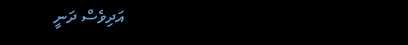އަދިވެސް ދަނީ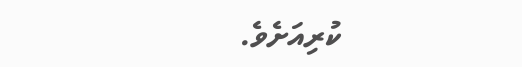ކުރިއަށެވެ.